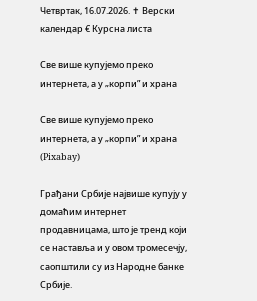Четвртак, 16.07.2026. ✝ Верски календар € Курсна листа

Све више купујемо преко интернета, а у „корпи” и храна

Све више купујемо преко интернета, а у „корпи” и храна
(Pixabay)

Грађани Србије највише купују у домаћим интернет продавницама, што је тренд који се наставља и у овом тромесечју, саопштили су из Народне банке Србије.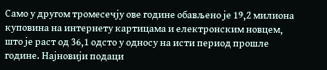Само у другом тромесечју ове године обављено је 19,2 милиона куповина на интернету картицама и електронским новцем, што је раст од 36,1 одсто у односу на исти период прошле године. Најновији подаци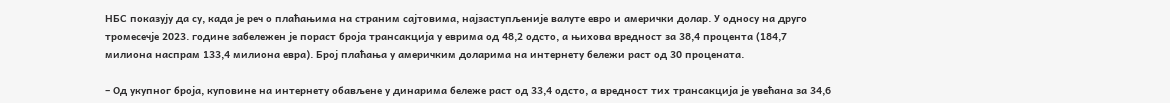НБС показују да су, када је реч о плаћањима на страним сајтовима, најзаступљеније валуте евро и амерички долар. У односу на друго тромесечје 2023. године забележен је пораст броја трансакција у еврима од 48,2 одсто, а њихова вредност за 38,4 процента (184,7 милиона наспрам 133,4 милиона евра). Број плаћања у америчким доларима на интернету бележи раст од 30 процената.

– Од укупног броја, куповине на интернету обављене у динарима бележе раст од 33,4 одсто, а вредност тих трансакција је увећана за 34,6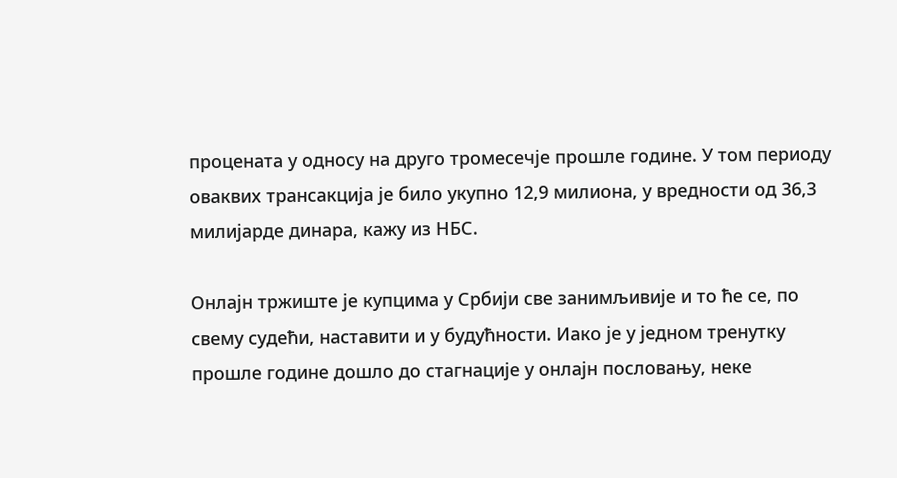процената у односу на друго тромесечје прошле године. У том периоду оваквих трансакција је било укупно 12,9 милиона, у вредности од 36,3 милијарде динара, кажу из НБС.

Онлајн тржиште је купцима у Србији све занимљивије и то ће се, по свему судећи, наставити и у будућности. Иако је у једном тренутку прошле године дошло до стагнације у онлајн пословању, неке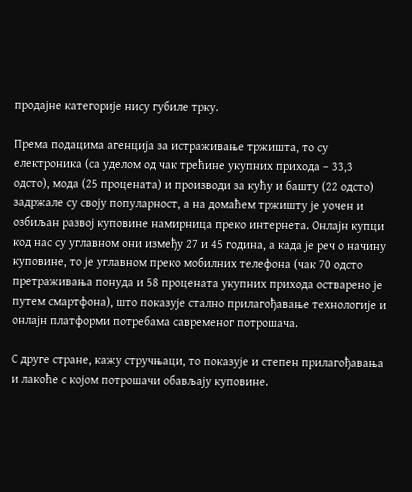продајне категорије нису губиле трку.

Према подацима агенција за истраживање тржишта, то су електроника (са уделом од чак трећине укупних прихода – 33,3 одсто), мода (25 процената) и производи за кућу и башту (22 одсто) задржале су своју популарност, а на домаћем тржишту је уочен и озбиљан развој куповине намирница преко интернета. Онлајн купци код нас су углавном они између 27 и 45 година, а када је реч о начину куповине, то је углавном преко мобилних телефона (чак 70 одсто претраживања понуда и 58 процената укупних прихода остварено је путем смартфона), што показује стално прилагођавање технологије и онлајн платформи потребама савременог потрошача.

С друге стране, кажу стручњаци, то показује и степен прилагођавања и лакоће с којом потрошачи обављају куповине.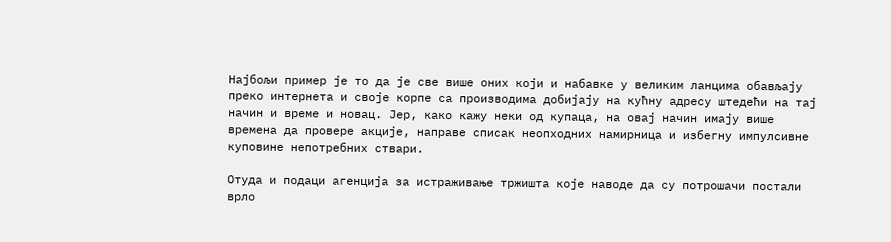Најбољи пример је то да је све више оних који и набавке у великим ланцима обављају преко интернета и своје корпе са производима добијају на кућну адресу штедећи на тај начин и време и новац. Јер, како кажу неки од купаца, на овај начин имају више времена да провере акције, направе списак неопходних намирница и избегну импулсивне куповине непотребних ствари.

Отуда и подаци агенција за истраживање тржишта које наводе да су потрошачи постали врло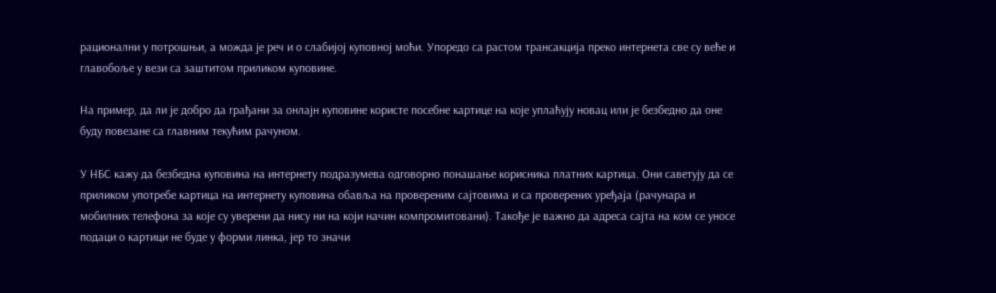рационални у потрошњи, а можда је реч и о слабијој куповној моћи. Упоредо са растом трансакција преко интернета све су веће и главобоље у вези са заштитом приликом куповине.

На пример, да ли је добро да грађани за онлајн куповине користе посебне картице на које уплаћују новац или је безбедно да оне буду повезане са главним текућим рачуном.

У НБС кажу да безбедна куповина на интернету подразумева одговорно понашање корисника платних картица. Они саветују да се приликом употребе картица на интернету куповина обавља на провереним сајтовима и са проверених уређаја (рачунара и мобилних телефона за које су уверени да нису ни на који начин компромитовани). Такође је важно да адреса сајта на ком се уносе подаци о картици не буде у форми линка, јер то значи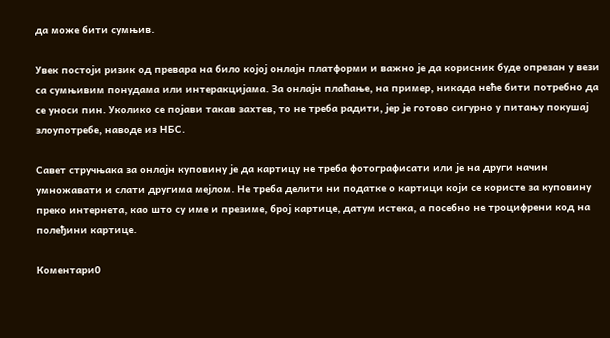да може бити сумњив.

Увек постоји ризик од превара на било којој онлајн платформи и важно је да корисник буде опрезан у вези са сумњивим понудама или интеракцијама. За онлајн плаћање, на пример, никада неће бити потребно да се уноси пин. Уколико се појави такав захтев, то не треба радити, јер је готово сигурно у питању покушај злоупотребе, наводе из НБС.

Савет стручњака за онлајн куповину је да картицу не треба фотографисати или је на други начин умножавати и слати другима мејлом. Не треба делити ни податке о картици који се користе за куповину преко интернета, као што су име и презиме, број картице, датум истека, а посебно не троцифрени код на полеђини картице.

Коментари0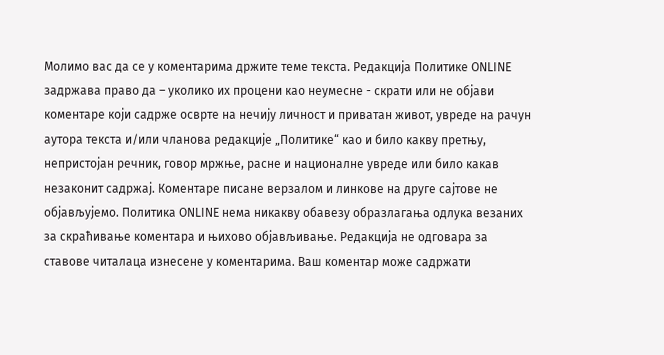Молимо вас да се у коментарима држите теме текста. Редакција Политике ONLINE задржава право да – уколико их процени као неумесне - скрати или не објави коментаре који садрже осврте на нечију личност и приватан живот, увреде на рачун аутора текста и/или чланова редакције „Политике“ као и било какву претњу, непристојан речник, говор мржње, расне и националне увреде или било какав незаконит садржај. Коментаре писане верзалом и линкове на друге сајтове не објављујемо. Политика ONLINE нема никакву обавезу образлагања одлука везаних за скраћивање коментара и њихово објављивање. Редакција не одговара за ставове читалаца изнесене у коментарима. Ваш коментар може садржати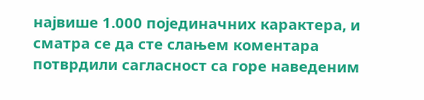највише 1.000 појединачних карактера, и сматра се да сте слањем коментара потврдили сагласност са горе наведеним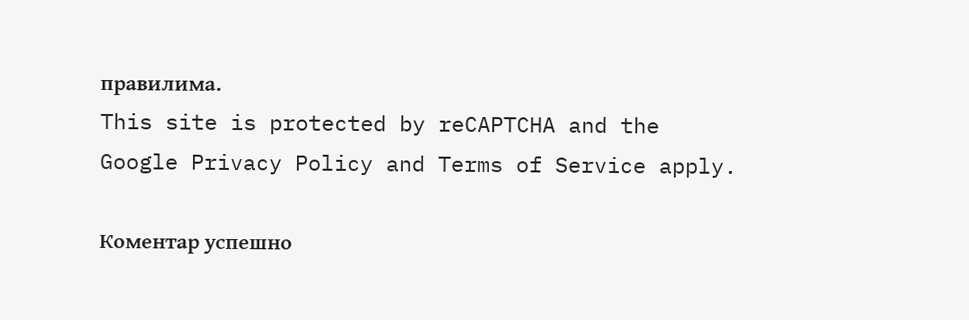правилима.
This site is protected by reCAPTCHA and the Google Privacy Policy and Terms of Service apply.

Комeнтар успeшно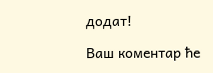додат!

Ваш комeнтар ћe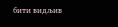бити видљив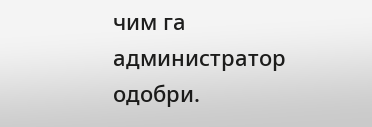чим га администратор одобри.